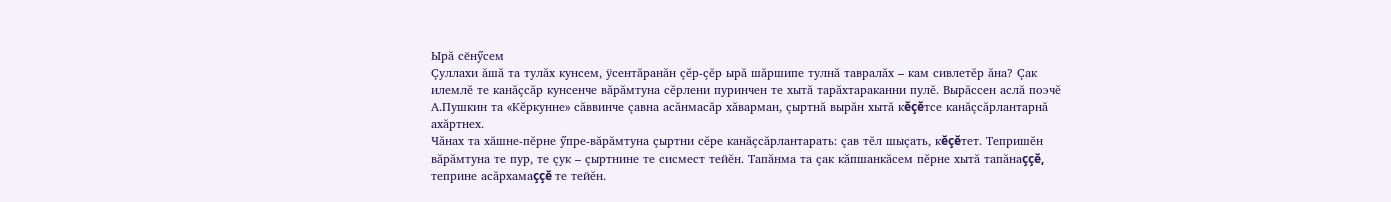Ырă сӗнӳсем
Çуллахи ăшă та тулăх кунсем, ÿсентăранăн çĕр-çĕр ырă шăршипе тулнă тавралăх – кам сивлетĕр ăна? Çак илемлĕ те канăçсăр кунсенче вăрăмтуна сĕрлени пуринчен те хытă тарăхтараканни пулĕ. Вырăссен аслă поэчĕ А.Пушкин та «Кĕркунне» сăввинче çавна асăнмасăр хăварман, çыртнă вырăн хытă кĕçĕтсе канăçсăрлантарнă ахăртнех.
Чăнах та хăшне-пĕрне ӳпре-вăрăмтуна çыртни сĕре канăçсăрлантарать: çав тĕл шыçать, кĕçĕтет. Тепришĕн вăрăмтуна те пур, те çук – çыртнине те сисмест тейĕн. Тапăнма та çак кăпшанкăсем пĕрне хытă тапăнаççĕ, теприне асăрхамаççĕ те тейĕн.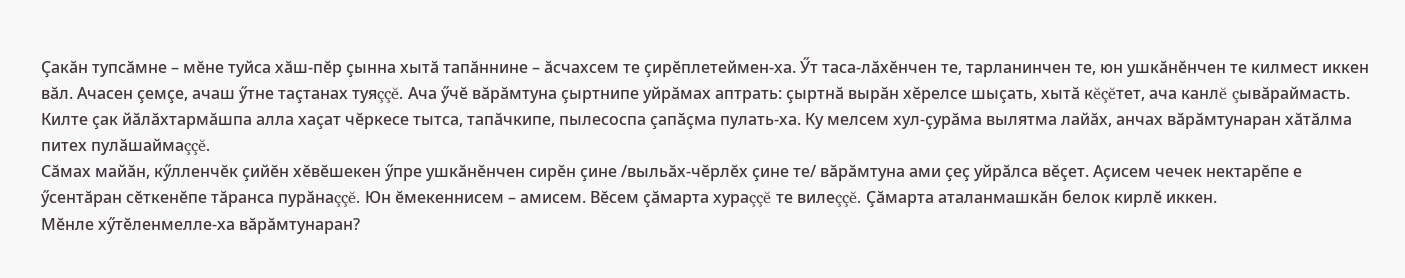Çакăн тупсăмне – мĕне туйса хăш-пĕр çынна хытă тапăннине – ăсчахсем те çирĕплетеймен-ха. Ӳт таса-лăхĕнчен те, тарланинчен те, юн ушкăнĕнчен те килмест иккен вăл. Ачасен çемçе, ачаш ӳтне таçтанах туяççĕ. Ача ӳчĕ вăрăмтуна çыртнипе уйрăмах аптрать: çыртнă вырăн хĕрелсе шыçать, хытă кĕçĕтет, ача канлĕ çывăраймасть.
Килте çак йăлăхтармăшпа алла хаçат чĕркесе тытса, тапăчкипе, пылесоспа çапăçма пулать-ха. Ку мелсем хул-çурăма вылятма лайăх, анчах вăрăмтунаран хăтăлма питех пулăшаймаççĕ.
Сăмах майăн, кӳлленчĕк çийĕн хĕвĕшекен ӳпре ушкăнĕнчен сирĕн çине /выльăх-чĕрлĕх çине те/ вăрăмтуна ами çеç уйрăлса вĕçет. Аçисем чечек нектарĕпе е ӳсентăран сĕткенĕпе тăранса пурăнаççĕ. Юн ĕмекеннисем – амисем. Вĕсем çăмарта хураççĕ те вилеççĕ. Çăмарта аталанмашкăн белок кирлĕ иккен.
Мĕнле хӳтĕленмелле-ха вăрăмтунаран?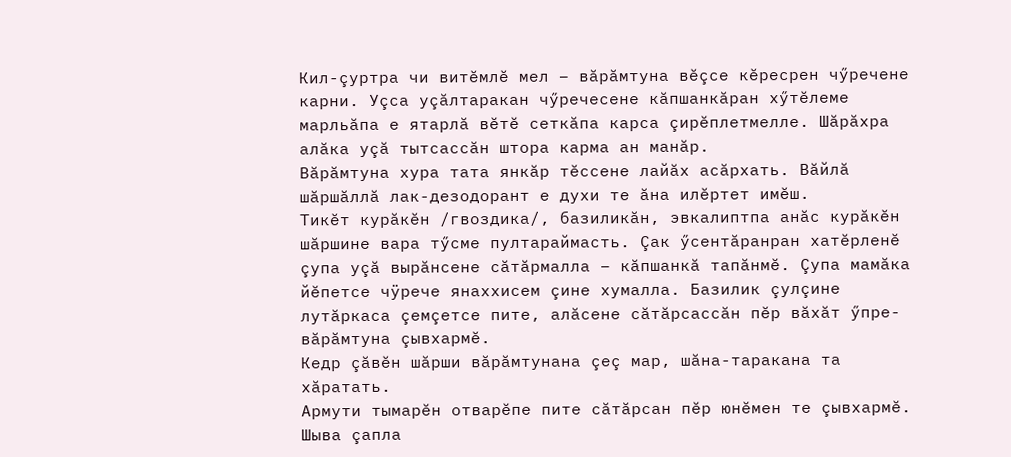Кил-çуртра чи витĕмлĕ мел – вăрăмтуна вĕçсе кĕресрен чӳречене карни. Уçса уçăлтаракан чӳречесене кăпшанкăран хӳтĕлеме марльăпа е ятарлă вĕтĕ сеткăпа карса çирĕплетмелле. Шăрăхра алăка уçă тытсассăн штора карма ан манăр.
Вăрăмтуна хура тата янкăр тĕссене лайăх асăрхать. Вăйлă шăршăллă лак-дезодорант е духи те ăна илĕртет имĕш.
Тикĕт курăкĕн /гвоздика/, базиликăн, эвкалиптпа анăс курăкĕн шăршине вара тӳсме пултараймасть. Çак ӳсентăранран хатĕрленĕ çупа уçă вырăнсене сăтăрмалла – кăпшанкă тапăнмĕ. Çупа мамăка йĕпетсе чÿрече янаххисем çине хумалла. Базилик çулçине лутăркаса çемçетсе пите, алăсене сăтăрсассăн пĕр вăхăт ӳпре-вăрăмтуна çывхармĕ.
Кедр çăвĕн шăрши вăрăмтунана çеç мар, шăна-таракана та хăратать.
Армути тымарĕн отварĕпе пите сăтăрсан пĕр юнĕмен те çывхармĕ. Шыва çапла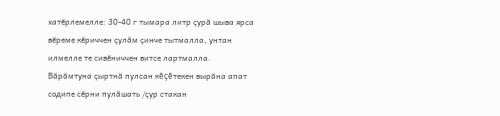хатĕрлемелле: 30-40 г тымара литр çурă шыва ярса вĕреме кĕриччен çулăм çинче тытмалла, унтан илмелле те сивĕниччен витсе лартмалла.
Вăрăмтуна çыртнă пулсан кĕçĕтекен вырăна апат содипе сĕрни пулăшать /çур стакан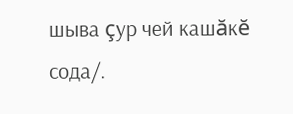шыва çур чей кашăкĕ сода/.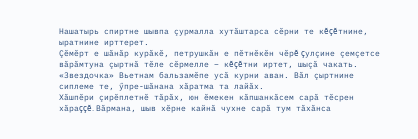Нашатырь спиртне шывпа çурмалла хутăштарса сĕрни те кĕçĕтнине, ыратнине ирттерет.
Çĕмĕрт е шăнăр курăкĕ, петрушкăн е пĕтнĕкĕн чĕрĕ çулçине çемçетсе вăрăмтуна çыртнă тĕле сĕрмелле – кĕçĕтни иртет, шыçă чакать.
«Звездочка» Вьетнам бальзамĕпе усă курни аван. Вăл çыртнине сиплеме те, ӳпре-шăнана хăратма та лайăх.
Хăшпĕри çирĕплетнĕ тăрăх, юн ĕмекен кăпшанкăсем сарă тĕсрен хăраççĕ. Вăрмана, шыв хĕрне кайнă чухне сарă тум тăхăнса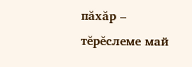пăхăр – тĕрĕслеме май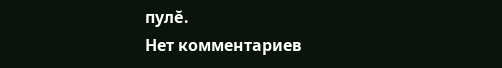пулĕ.
Нет комментариев